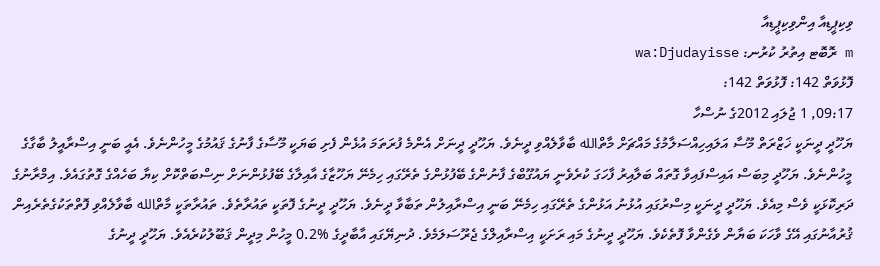ވިކިޕީޑިއާ އިންވިކިޕީޑިއާ
m ރޮބޮޓ އިތުރު ކުރުނ: wa:Djudayisse
ފޮޅުވަތް 142: ފޮޅުވަތް 142:
09:17, 1 ޖުލައި 2012ގެ ނުސްހާ
ޔަހޫދީ ދީނަކީ ޚަޒްރަތް މޫސާ އަލައިހިއްސަލާމުގެ މައްޗަށް މާތްالله ބާވާލެއްވި ދީނެވެ. ޔަހޫދީ ދީނަށް އެންމެ ފުރަތަމަ އުޅެން ފެށި ބަޔަކީ މޫސާގެ ފާނުގެ ޤައުމުގެ މީހުންނެވެ. އެއީ ބަނީ އިސްރާއީލު ބާގާގެ މީހުންނެވެ. ޔަހޫދީ މިބަސް އައިސްފައިވާ ގޮތައް ބަލާއިރު ފާހަގަ ކުރެވެނީ ޔައުގޫބްގެ ފާނުންގެ ބޭފުޅުންގެ ތެރޭގައި ހިމެނޭ ޔަހޫޒާގެ އާއިލާގެ ބޭފުޅުންނަށް ނިސްބަތްކޮށް ކިޔާ ބަހެއްގެ ގޮތުގައެވެ. އިމްރާނުގެ ދަރިކޮޅަކީ ވެސް މިއެވެ. ޔަހޫދީ ދީނަކީ މިސްރުގައި އުޅުނު އަޅުންގެ ތެރޭގައި ހިމެނޭ ބަނީ އިސްރާއިލުން ތަބާވާ ދީނެވެ. ޔަހޫދީ ދީނުގެ ފޮތަކީ ތައުރާތެވެ. ތައުރާތަކީ މާތްالله ބާވާލެއްވި ފޮތްތަކުގެތެރެއިން ޤުރުއާނުގައި އޭގެ ވާހަކަ ބަޔާން ވެގެންވާ ފޮތެކެވެ. ޔަހޫދީ ދީނުގެ މައި ރަށަކީ އިސްރާއިލްގެ ޖެރޫސަލަމެވެ. ދުނިޔޭގައި އާބާދީގެ %0.2 މީހުން މިދީން ޤަބޫލުކުރެއެވެ. ޔަހޫދީ ދީނުގެ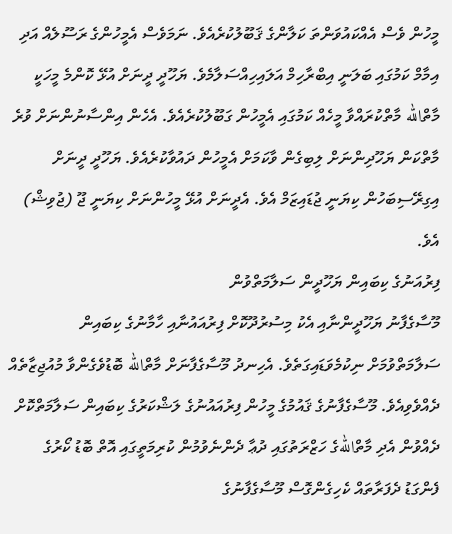މީހުން ވެސް އެއްކައުވަންތަ ކަލާންގެ ޤަބޫލުކުރެއެވެ. ނަމަވެސް އެމީހުންގެ ރަސޫލެއް އަދި އިމާމް ކަމުގައި ބަލަނީ އިބްރާހިމް އަލައިހިއްސަލާމެވެ. ޔަހޫދީ ދީނަށް އުޅޭ ކޮންމެ މީހަކީ މާތްالله މާތްކުރައްވާ މީހެއް ކަމުގައި އެމީހުން ގަބޫލުކުރެއެވެ. އެހެން އިންސާނުންނަށް ވުރެ މާތްކަން ޔަހޫދިންނަށް ލިބިގެން ވާކަމަށް އެމީހުން ދައުވާކުރެއެވެ. ޔަހޫދީ ދީނަށް އިގިރޭސިބަހުން ކިޔަނީ ޖުޑައިޒަމް އެވެ. އެދީނަށް އުޅޭ މީހުންނަށް ކިޔަނީ ޖޫ (ޖުވިޝް) އެވެ.
ފިރުއަނުގެ ކިބައިން ޔަހޫދީން ސަލާމަތްވުން
މޫސާގެފާނު ޔަހޫދީންނާއި އެކު މިސުރުދޫކޮށް ފިރުއައުނާއި ހާމާނުގެ ކިބައިން ސަލާމަތްވުމަށް ނިކުމެވަޑައިގަތެވެ. އެހިނދު މޫސާގެފާނަށް މާތްالله ބޮޑުވެގެންވާ މުއުޖިޒާތެއް ދެއްވެވިއެވެ. މޫސާގެފާނުގެ ޤައުމުގެ މީހުން ފިރުއައުނުގެ ލަޝްކަރުގެ ކިބައިން ސަލާމަތްކޮށް ދެއްވުން އެދި މާތްاللهގެ ހަޒްރަތުގައި ދުޢާ ދެންނެވުމުން ކުރިމަތީގައި އޮތް ބޮޑު ކޯރުގެ ފެންގަޑު ދެފަރާތައް ކެހިގެންގޮސް މޫސާގެފާނުގެ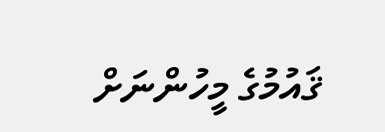ޤައުމުގެ މީހުންނަށް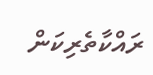ރައްކާތެރިކަން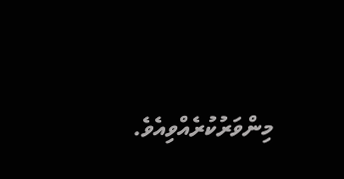މިންވަރުކުރެއްވިއެވެ.